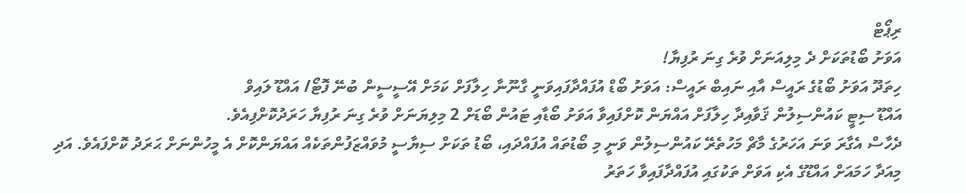ރިޕޯޓް
އަވަށު ބޯޑުތަކަށް ދެ މިލިއަނަށް ވުރެ ގިނަ ރުފިޔާ!
ހިތަދޫ އަވަށު ބޯޑުގެ ރައީސް އާއި ނައިބް ރައީސް: އަވަށު ބޯޑް އުފައްދާފައިވަނީ ގާނޫނާ ހިލާފަށް ކަމަށް އޭސީސީން ބުނޭ ފޮޓޯ/ އައްޑޫ ލައިވް
އައްޑޫ ސިޓީ ކައުންސިލުން ޤަވާއިދާ ހިލާފަށް އައްޔަން ކޮށްފައިވާ އަވަށު ބޯޑާއި ޓައުން ބޯޑަށް 2 މިލިޔަނަށް ވުރެ ގިނަ ރުފިޔާ ހަރަދުކޮށްފިއެވެ.
ދެހާސް އެގާރަ ވަނަ އަހަރުގެ މާޗް މަހުތެރޭ ކައުންސިލުން ވަނީ މި ބޯޑުތައް އުފައްދައި، ބޯޑު ތަކަށް ސިޔާސީ މުވައްޒަފުންތަކެއް އައްޔަންކޮށް އެ މީހުންނަށް ޙަރަދު ކޮށްފައެވެ. އަދި މިއަދާ ހަމައަށް އައްޑޫގެ އެކި އަވަށް ތަކުގައި އުފައްދާފައިވާ ހަތަރު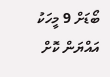ބޯޑަށް 9 މީހަކު އައްޔަން ކޮށް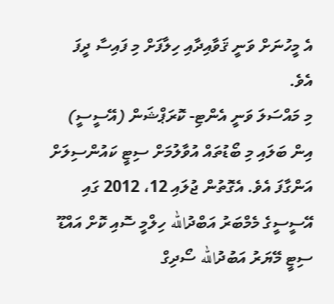އެ މީހުނަށް ވަނީ ޤަވާއިދާއި ހިލާފަށް މި ފައިސާ ދީފަ އެވެ.
މި މައްސަލަ ވަނީ އެންޓި- ކޮރަޕްޝަން (އޭސީސީ) އިން ބަލައި މި ބޯޑުތައް އުވާލުމަށް ސިޓީ ކައުންސިލަށް އަންގާފަ އެވެ. އެގޮތުން ޖުލައި 12، 2012 ގައި އޭސީސީގެ މެމްބަރު އަބްދުالله ހިލްމީ ސޮއި ކޮށް އައްޑޫ ސިޓީ މޭޔަރު އަބުދުالله ސޯދިގް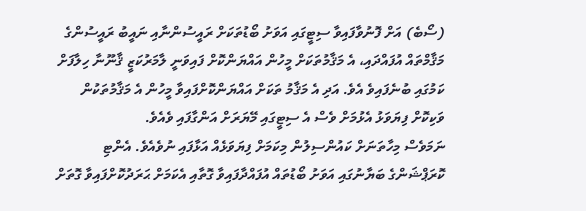(ސޯބެ) އަށް ފޮނުވާފައިވާ ސިޓީގައި އަވަށު ބޯޑުތަކަށް ރައީސުންނާއި ނައީބު ރައީސުންގެ މަޤާމްތައް އުފައްދައި، އެ މަޤާމުތަކަށް މީހުން އައްޔަންކޮށް ފައިވަނީ ލާމަރުކަޒީ ޤާނޫނާ ހިލާފަށް ކަމުގައި ބުނެފައިވެ އެވެ. އަދި އެ މަޤާމު ތަކަށް އައްޔަންކޮށްފައިވާ މީހުން އެ މަޤާމުތަކުން ވަކިކޮށް ފިޔަވަޅު އެޅުމަށް ވެސް އެ ސިޓީގައި މޭޔަރަށް އަންގާފައި ވެއެވެ.
ނަމަވެސް މިހާތަނަށް ކައުންސިލުން މިކަމަށް ފިޔަވަޅެއް އަޅާފައި ނުވެއެވެ. އެންޓި ކޮރަޕްޝަންގެ ބަޔާނުގައި އަވަށު ބޯޑުތައް އުފައްދާފައިވާ ގޮތާއި އެކަމަށް ޙަރަދުކޮށްފައިވާ ގޮތަށް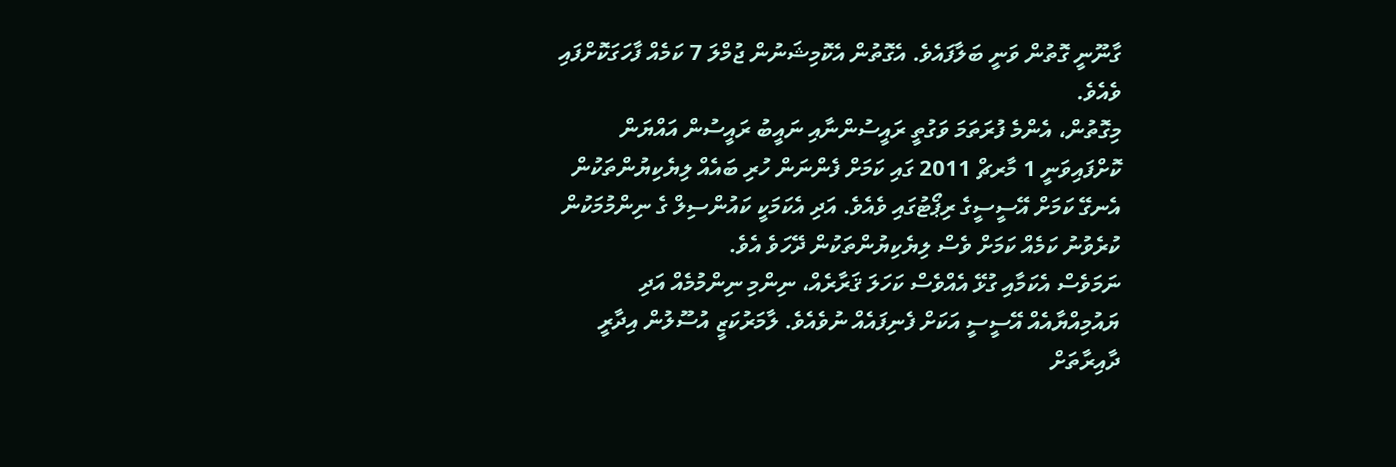ގާނޫނީ ގޮތުން ވަނީ ބަލާފައެވެ. އެގޮތުން އެކޮމިޝަނުން ޖުމްލަ 7 ކަމެއް ފާހަގަކޮށްފައި ވެއެވެ.
މިގޮތުން، އެންމެ ފުރަތަމަ ވަގުތީ ރައީސުންނާއި ނައީބު ރައީސުން އައްޔަން ކޮށްފައިވަނީ 1 މާރޗް 2011 ގައި ކަމަށް ފެންނަން ހުރި ބައެއް ލިޔެކިޔުންތަކުން އެނގޭ ކަމަށް އޭސީސީގެ ރިޕޯޓުގައި ވެއެވެ. އަދި އެކަމަކީ ކައުންސިލް ގެ ނިންމުމަކުން ކުރެވުނު ކަމެއް ކަމަށް ވެސް ލިޔެކިޔުންތަކުން ދޭހަވެ އެވެ.
ނަމަވެސް އެކަމާއި ގުޅޭ އެއްވެސް ކަހަލަ ޤަރާރެއް، ނިންމި ނިންމުމެއް އަދި ޔައުމިއްޔާއެއް އޭސީސީ އަކަށް ފެނިފައެއް ނުވެއެވެ. ލާމަރުކަޒީ އުސޫލުން އިދާރީ ދާއިރާތަށް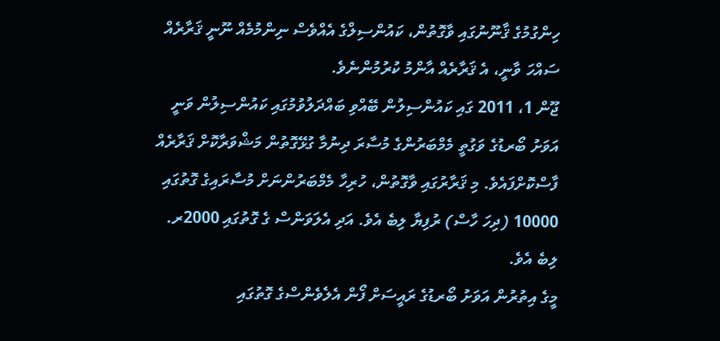ހިންގުމުގެ ޤާނޫނުގައި ވާގޮތުން، ކައުންސިލްގެ އެއްވެސް ނިންމުމެއް ނޫނީ ޤަރާރެއް ސައްހަ ވާނީ، އެ ޤަރާރެއް އާންމު ކުރުމުންނެވެ.
ޖޫން 1، 2011 ގައި ކައުންސިލުން ބޭއްވި ބައްދަލުވުމުގައި ކައުންސިލުން ވަނީ އަވަށު ބޯރޑުގެ ވަގުތީ މެމްބަރުންގެ މުސާރަ ދިނުމާ ގުޅޭގޮތުން މަޝްވަރާކޮށް ޤަރާރެއް ފާސްކޮށްފައެވެ. މި ޤަރާރުގައި ވާގޮތުން، ހުރިހާ މެމްބަރުންނަށް މުސާރައިގެ ގޮތުގައި 10000 (ދިހަ ހާސް) ރުފިޔާ ލިބެ އެވެ. އަދި އެލަވަންސް ގެ ގޮތުގައި 2000ރ. ލިބެ އެވެ.
މީގެ އިތުރުން އަވަށު ބޯރޑުގެ ރައީސަށް ފޯން އެލެވެންސްގެ ގޮތުގައި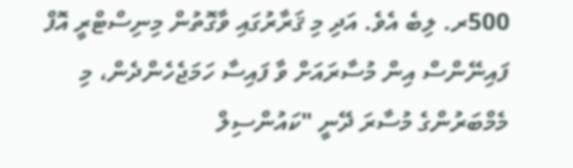500ރ. ލިބެ އެވެ. އަދި މި ޤަރާރުގައި ވާގޮތުން މިނިސްޓްރީ އޮފް ފައިނޭންސް އިން މުސާރައަށް ވާ ފައިސާ ހަމަޖެހެންދެން، މި މެމްބަރުންގެ މުސާރަ ދޭނީ "ކައުންސިލް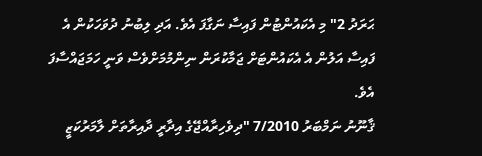ޙަރަދު 2" މި އެކައުންޓުން ފައިސާ ނަގާފަ އެވެ. އަދި ލިބުނު ދުވަހަކުން އެ ފައިސާ އަލުން އެ އެކައުންޓަށް ޖަމާކުރަން ނިންމުމަށްވެސް ވަނީ ހަމަޖައްސާފަ އެވެ.
ޤާނޫނު ނަމްބަރު 7/2010 "ދިވެހިރާއްޖޭގެ އިދާރީ ދާއިރާތަށް ލާމަރުކަޒީ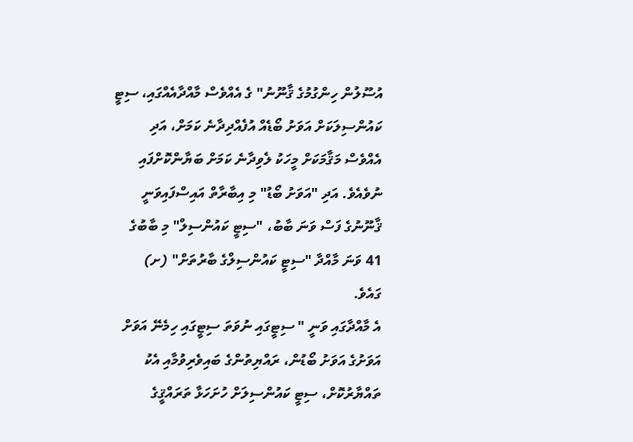އުސޫލުން ހިންގުމުގެ ޤާނޫނު" ގެ އެއްވެސް މާއްދާއެއްގައި، ސިޓީ ކައުންސިލަކަށް އަވަށު ބޯޑެއް އުފެއްދިދާނެ ކަމަށް، އަދި އެއްވެސް މަޤާމަކަށް މީހަކު ލެވިދާނެ ކަމަށް ބަޔާންކޮށްފައި ނުވެއެވެ. އަދި "އަވަށު ބޯޑު" މި އިބާރާތް އައިސްފައިވަނީ ޤާނޫނުގެ ފަސް ވަނަ ބާބު، "ސިޓީ ކައުންސިލް" މި ބާބުގެ 41 ވަނަ މާއްދާ "ސިޓީ ކައުންސިލްގެ ބާރުތަށް" (ށ) ގައެވެ.
އެ މާއްދާގައި ވަނީ " ސިޓީގައި ނުވަތަ ސިޓީގައި ހިމެނޭ އަވަށް އަވަށުގެ އަވަށު ބޯޑުން، ރައްޔިތުންގެ ބައިވެރިވުމާއި އެކު ތައްޔާރުކޮށް، ސިޓީ ކައުންސިލަށް ހުށަހަޅާ ތަރައްޤީގެ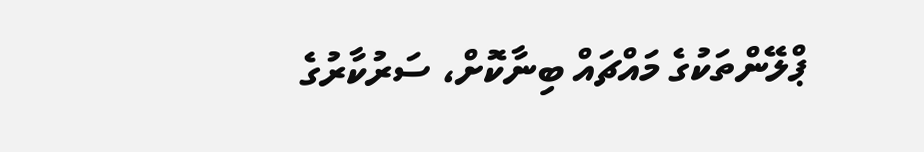ޕްލޭންތަކުގެ މައްޗައް ބިނާކޮށް، ސަރުކާރުގެ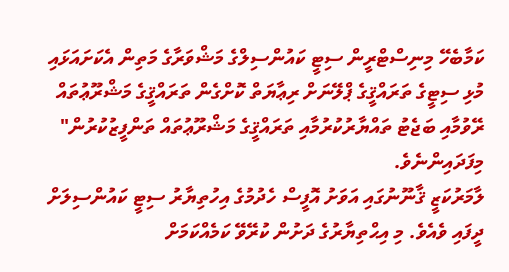ކަމާބެހޭ މިނިސްޓްރީން ސިޓީ ކައުންސިލްގެ މަޝްވަރާގެ މަތިން އެކަށައަޅައި މުޅި ސިޓީގެ ތަރައްޤީގެ ޕްލޭނަށް ރިޢާޔަތް ކޮށްގެން ތަރައްޤީގެ މަޝްރޫޢުތައް ރޭވުމާއި ބަޖެޓު ތައްޔާރުކުރުމާއި ތަރައްޤީގެ މަޝްރޫޢުތައް ތަންފީޒުކުރުން" މިފަދައިންނެވެ.
ލާމަރުކަޒީ ޤާނޫނުގައި އަވަށު އޮފީސް ހެދުމުގެ އިހުތިޔާރު ސިޓީ ކައުންސިލަށް ދީފައި ވެއެވެ. މި އިޙްތިޔާރުގެ ދަށުން ކުރޭވޭ ކަމެއްކަމަށް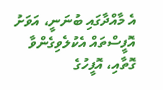އެ މާއްދާގައި ބުނަނީ، އަވަށު އޮފީސްތައް އެކުލެވިގެންވާ ގޮތާއި، އޮފީހުގެ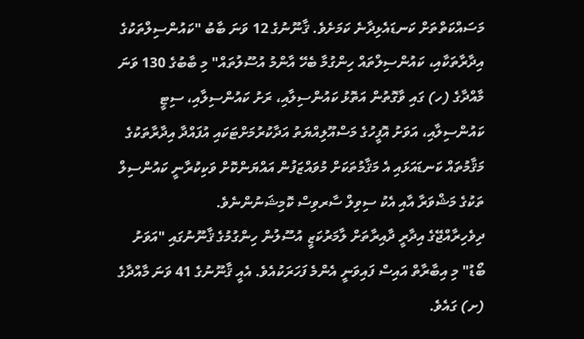މަސައްކަތްތަށް ކަނޑައެޅިދާނެ ކަމަށެވެ. ޤާނޫނުގެ 12 ވަނަ ބާބު "ކައުންސިލްތަކުގެ އިދާރާތަކާއި، ކައުންސިލްތައް ހިންގުމާ ބެހޭ އާންމު އުސޫލުތައް" މި ބާބުގެ 130 ވަނަ މާއްދާގެ (ހ) ގައި ވާގޮތުން އަތޮޅު ކައުންސިލާއި، ރަށު ކައުންސިލާއި، ސިޓީ ކައުންސިލާއި، އަވަށު އޮފީހުގެ މަސްއޫލިއްޔަތު އަދާކުރުމަށްޓަކައި އުފައްދާ އިދާރާތަކުގެ މަޤާމުތައް ކަނޑައަޅައި އެ މަޤާމުތަކަށް މުވައްޒަފުން އައްޔަންކޮށް ވަކިކުރާނީ ކައުންސިލް ތަކުގެ މަޝްވަރާ އާއި އެކު ސިވިލް ސާރވިސް ކޮމިޝަނުންނެވެ.
ދިވެހިރާއްޖޭގެ އިދާރީ ދާއިރާތަށް ލާމަރުކަޒީ އުސޫލުން ހިންގުމުގެ ޤާނޫނުގައި "އަވަށު ބޯޑު" މި އިބާރާތް އައިސް ފައިވަނީ އެންމެ ފަހަރަކުއެވެ. އެއީ ޤާނޫނުގެ 41 ވަނަ މާއްދާގެ (ށ) ގައެވެ.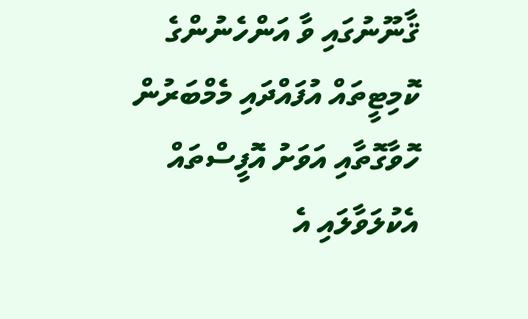ޤާނޫނުގައި ވާ އަންހެނުންގެ ކޮމިޓީތައް އުފައްދައި މެމްބަރުން ހޮވާގޮތާއި އަވަށު އޮފީސްތައް އެކުލަވާލައި އެ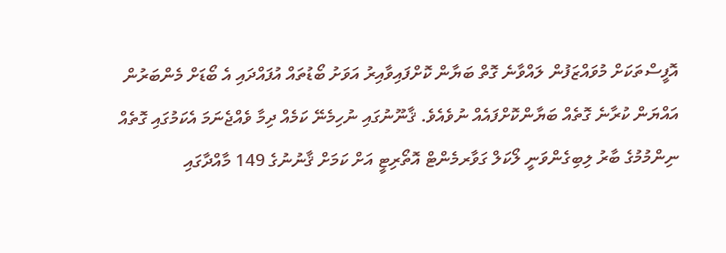އޮފީސްތަކަށް މުވައްޒަފުން ލައްވާނެ ގޮތް ބަޔާން ކޮށްފައިވާއިރު އަވަށު ބޯޑުތައް އުފައްދައި އެ ބޯޑަށް މެންބަރުން އައްޔަން ކުރާނެ ގޮތެއް ބަޔާންކޮށްފައެއް ނުވެއެވެ. ޤާނޫނުގައި ނުހިމެނޭ ކަމެއް ދިމާ ވެއްޖެނަމަ އެކަމުގައި ގޮތެއް ނިންމުމުގެ ބާރު ލިބިގެންވަނީ ލޯކަލް ގަވާރމެންޓް އޮތޯރިޓީ އަށް ކަމަށް ޤާނުނުގެ 149 މާއްދާގައި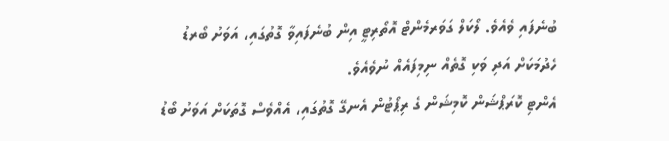ބުނެފައި ވެއެވެ. ލޯކަލް ގަވަރމެންޓް އޮތޯރިޓީ އިން ބުނެފައިވާ ގޮތުގައި، އަވަށު ބޯރޑު ހެދުމަކަށް އަދި ވަކި ގޮތެއް ނިމިފައެއް ނުވެއެވެ.
އެންޓި ކޮރަޕްޝަން ކޮމިޝަން ގެ ރިޕޯޓުން އެނގޭ ގޮތުގައި، އެއްވެސް ގޮތަކަށް އަވަށު ބޯޑު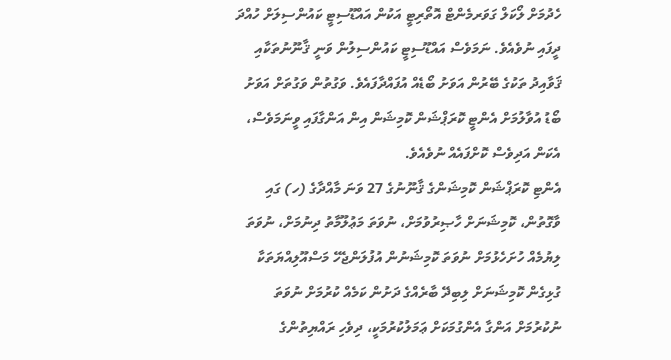ހެދުމަށް ލޯކަލް ގަވަރމެންޓް އޮތޯރިޓީ އަކުން އައްޑޫސިޓީ ކައުންސިލަށް ހުއްދަ ދީފައި ނުވެއެވެ. ނަމަވެސް އައްޑޫސިޓީ ކައުންސިލުން ވަނީ ޤާނޫނުތަކާއި ޤަވާއިދު ތަކުގެ ބޭރުން އަވަށު ބޯޑެއް އުފައްދާފައެވެ. ވަގުތުން ވަގުތަށް އަވަށު ބޯޑު އުވާލުމަށް އެންޓީ ކޮރަޕްޝަން ކޮމިޝަން އިން އަންގާފައި ވީނަމަވެސް، އެކަން އަދިވެސް ކޮށްފައެއް ނުވެއެވެ.
އެންޓި ކޮރަޕްޝަން ކޮމިޝަންގެ ޤާނޫނުގެ 27 ވަނަ މާއްދާގެ (ހ) ގައި ވާގޮތުން، ކޮމިޝަނަށް ހާޞިރުވުމަށް، ނުވަތަ މަޢުލޫމާތު ދިނުމަށް، ނުވަތަ ލިޔުމެއް ހުށަހެޅުމަށް ނުވަތަ ކޮމިޝަނުން އުފުލަންޖެހޭ މަސްއޫލިއްޔަތަކާ ގުޅިގެން ކޮމިޝަނަށް ލިބިދޭ ބާރެއްގެ ދަށުން ކަމެއް ކުރުމަށް ނުވަތަ ނުކުރުމަށް އަންގާ އެންގުމަކަށް ޢަމަލުކުރުމަކީ، ދިވެހި ރައްޔިތުންގެ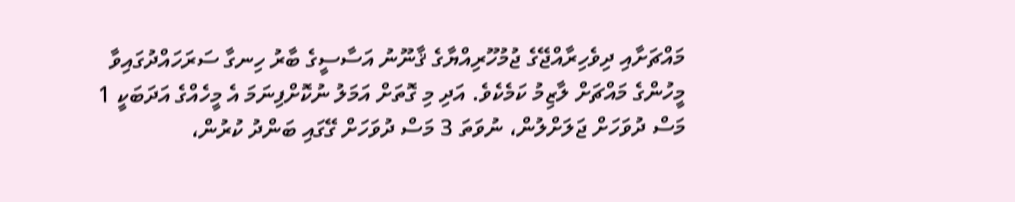މައްޗަށާއި ދިވެހިރާއްޖޭގެ ޖުމުހޫރިއްޔާގެ ޤާނޫނު އަސާސީގެ ބާރު ހިނގާ ސަރަހައްދުގައިވާ މީހުންގެ މައްޗަށް ލާޒިމު ކަމެކެވެ. އަދި މި ގޮތަށް އަމަލު ނުކޮށްފިނަމަ އެ މީހެއްގެ އަދަބަކީ 1 މަސް ދުވަހަށް ޖަލަށްލުން، ނުވަތަ 3 މަސް ދުވަހަށް ގޭގައި ބަންދު ކުރުން،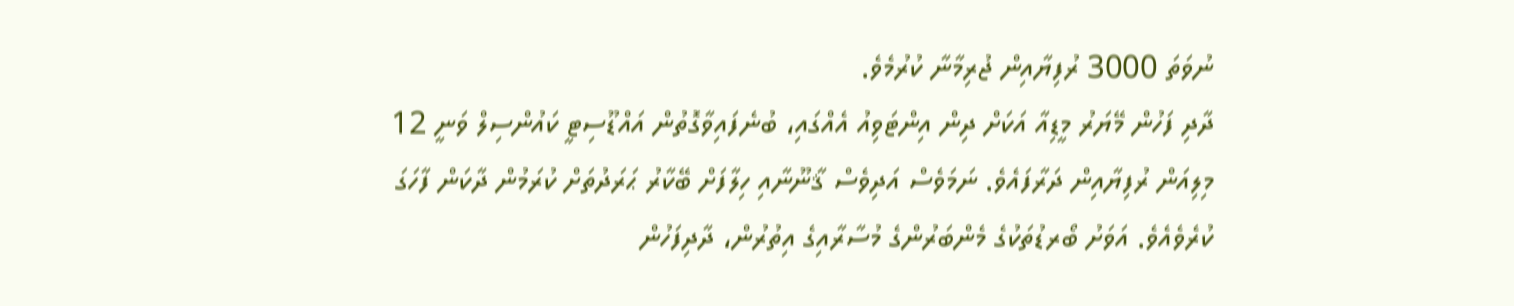ނުވަތަ 3000 ރުފިޔާއިން ޖުރިމާނާ ކުރުމެވެ.
ދާދި ފަހުން މޭޔަރު މީޑިއާ އަކަށް ދިން އިންޓަވިއު އެއްގައި، ބުނެފައިވާގޮތުން އައްޑޫސިޓީ ކައުންސިލް ވަނީ 12 މިލިއަން ރުފިޔާއިން ދަރާފައެވެ. ނަމަވެސް އަދިވެސް ޤާނޫނާއި ހިލާފަށް ބޭކާރު ޙަރަދުތަށް ކުރަމުން ދާކަން ފާހަގަ ކުރެވެއެވެ. އަވަށު ބޯރޑުތަކުގެ މެންބަރުންގެ މުސާރާއިގެ އިތުރުން، ދާދިފަހުން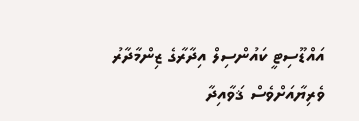އައްޑޫސިޓީ ކައުންސިލް އިދާރާގެ ޒިންމާދާރު ވެރިޔާއަށްވެސް ޤަވާއިދާ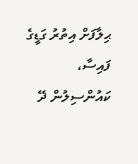ޙިލާފަށް އިތުރު ގަޑީގެ ފައިސާ، ކައުންސިލުން ދޭ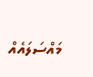މައްސަލައެއް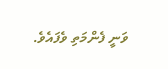ވަނީ ފެންމަތި ވެފައެވެ.